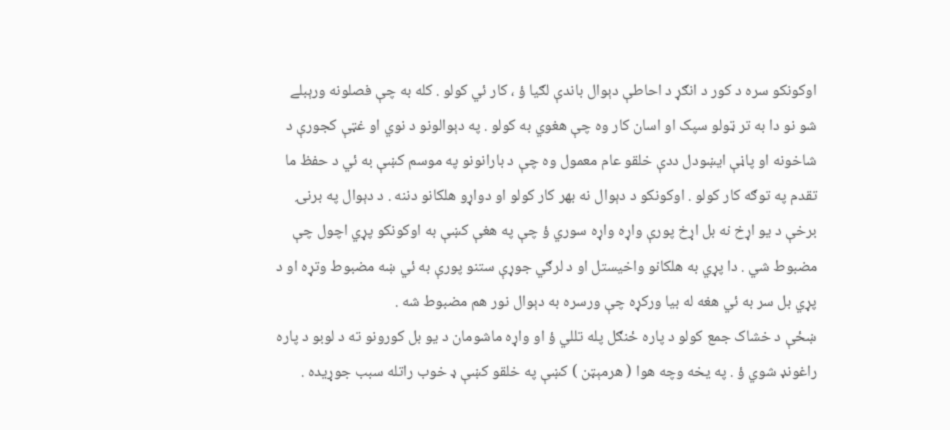اوکونکو سره د کور د انګړ د احاطې دېوال باندې لګيا ؤ ، کار ئي کولو . کله به چې فصلونه ورېبلے شو نو دا به تر ټولو سپک او اسان کار وه چې هغوي به کولو . په دېوالونو د نوي او غټې کجورې د شاخونه او پاڼې ايښودل ددې خلقو عام معمول وه چې د بارانونو په موسم کښې به ئي د حفظ ما تقدم په توګه کار کولو . اوکونکو د دېوال نه بهر کار کولو او دواړو هلکانو دننه . د دېوال په برنۍ برخې د يو اړخ نه بل اړخ پورې واړه واړه سوري ؤ چې په هغې کښې به اوکونکو پړي اچول چې مضبوط شي . دا پړي به هلکانو واخيستل او د لرګي جوړې ستنو پورې به ئي ښه مضبوط وتړه او د پړي بل سر به ئي هغه له بيا ورکړه چې ورسره به دېوال نور هم مضبوط شه .
ښځې د خشاک جمع کولو د پاره ځنګل پله تللي ؤ او واړه ماشومان د يو بل کورونو ته د لوبو د پاره راغونډ شوي ؤ . په يخه وچه هوا ( هرمېټن ) کښې په خلقو کښې ډ خوب راتله سبب جوړيده .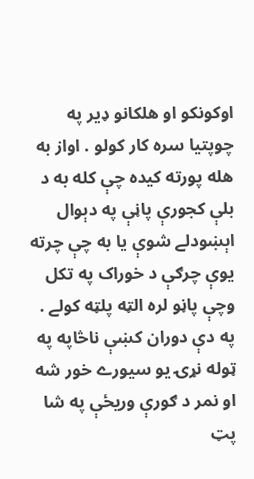اوکونکو او هلکانو ډير په چوپتيا سره کار کولو . اواز به هله پورته کيده چې کله به د بلې کجورې پاڼې په دېوال اېښودلے شوې يا به چې چرته يوې چرګې د خوراک په تکل وچې پاڼو لره الټه پلټه کولے . په دې دوران کښې ناڅاپه په ټوله نړۍ يو سيورے خور شه او نمر د ګورې وريځې په شا پټ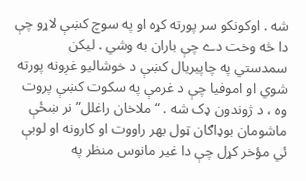شه . اوکونکو سر پورته کړه او په سوچ کښې لاړو چې دا څه وخت دے چې باران به وشي . ليکن سمدستي په چاپيريال کښې د خوشالیو غږونه پورته شوي او اموفيا چې د غرمې په سکوت کښې پروت وه ، د ژوندون ډک شه . “ملاخان راغلل” نر ښځې ماشومان بوډاګان ټول بهر راووت او کارونه او لوبې ئي مؤخر کړل چې دا غير مانوس منظر په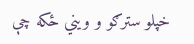خپلو سترګو و ويني ځکه چې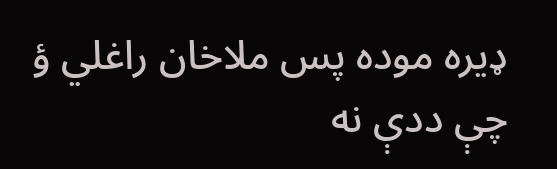ډيره موده پس ملاخان راغلي ؤ چې ددې نه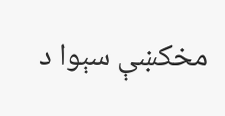مخکښې سېوا د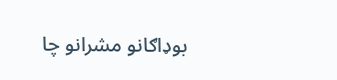بوډاګانو مشرانو چا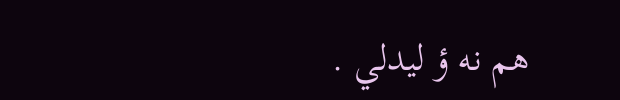هم نه ؤ ليدلي .